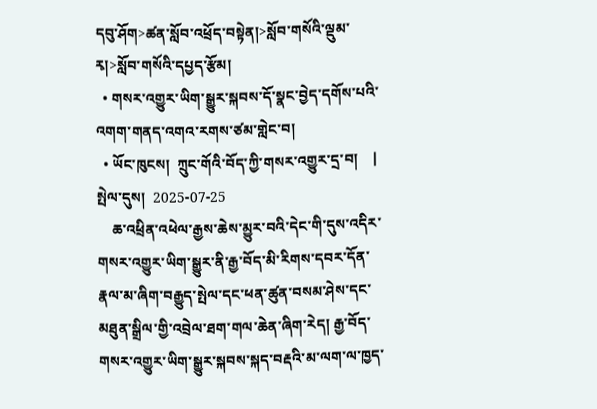དབུ་ཤོག>ཚན་སློབ་འཕྲོད་བསྟེན།>སློབ་གསོའི་ལྡུམ་རྭ།>སློབ་གསོའི་དཔྱད་རྩོམ།
  • གསར་འགྱུར་ཡིག་སྒྱུར་སྐབས་དོ་སྣང་བྱེད་དགོས་པའི་འགག་གནད་འགའ་རགས་ཙམ་གླེང་བ།
  • ཡོང་ཁུངས།  ཀྲུང་གོའི་བོད་ཀྱི་གསར་འགྱུར་དྲ་བ།    |     སྤེལ་དུས།  2025-07-25
    ཆ་འཕྲིན་འཕེལ་རྒྱས་ཆེས་མྱུར་བའི་དེང་གི་དུས་འདིར་གསར་འགྱུར་ཡིག་སྒྱུར་ནི་རྒྱ་བོད་མི་རིགས་དབར་དོན་རྣལ་མ་ཞིག་བརྒྱུད་སྤེལ་དང་ཕན་ཚུན་བསམ་ཤེས་དང་མཐུན་སྒྲིལ་གྱི་འབྲེལ་ཐག་གལ་ཆེན་ཞིག་རེད། རྒྱ་བོད་གསར་འགྱུར་ཡིག་སྒྱུར་སྐབས་སྐད་བརྡའི་མ་ལག་ལ་ཁྱད་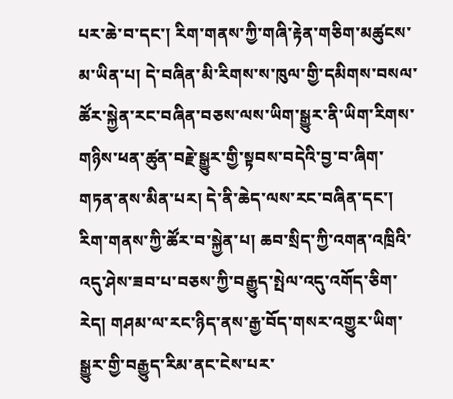པར་ཆེ་བ་དང་། རིག་གནས་ཀྱི་གཞི་རྟེན་གཅིག་མཚུངས་མ་ཡིན་པ། དེ་བཞིན་མི་རིགས་ས་ཁུལ་གྱི་དམིགས་བསལ་ཚོར་སྐྱེན་རང་བཞིན་བཅས་ལས་ཡིག་སྒྱུར་ནི་ཡིག་རིགས་གཉིས་ཕན་ཚུན་བརྗེ་སྒྱུར་གྱི་སྟབས་བདེའི་བྱ་བ་ཞིག་གཏན་ནས་མིན་པར། དེ་ནི་ཆེད་ལས་རང་བཞིན་དང་། རིག་གནས་ཀྱི་ཚོར་བ་སྐྱེན་པ། ཆབ་སྲིད་ཀྱི་འགན་འཁྲིའི་འདུ་ཤེས་ཟབ་པ་བཅས་ཀྱི་བརྒྱུད་སྤེལ་འདུ་འགོད་ཅིག་རེད། གཤམ་ལ་རང་ཉིད་ནས་རྒྱ་བོད་གསར་འགྱུར་ཡིག་སྒྱུར་གྱི་བརྒྱུད་རིམ་ནང་ངེས་པར་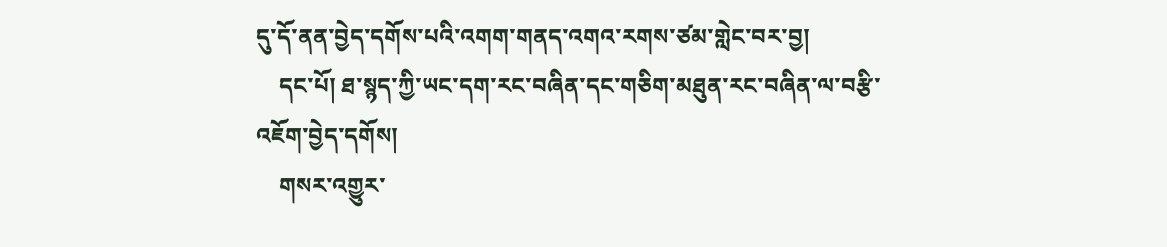དུ་དོ་ནན་བྱེད་དགོས་པའི་འགག་གནད་འགའ་རགས་ཙམ་གླེང་བར་བྱ།
    དང་པོ། ཐ་སྙད་ཀྱི་ཡང་དག་རང་བཞིན་དང་གཅིག་མཐུན་རང་བཞིན་ལ་བརྩི་འཇོག་བྱེད་དགོས།
    གསར་འགྱུར་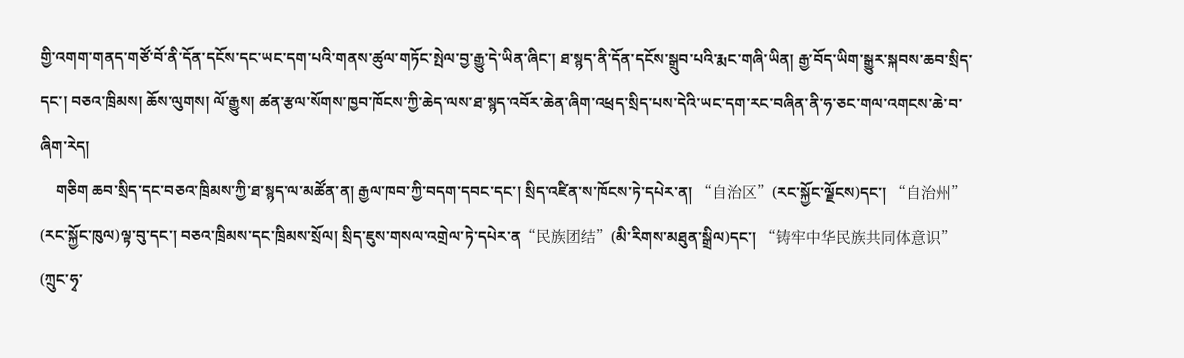གྱི་འགག་གནད་གཙོ་བོ་ནི་དོན་དངོས་དང་ཡང་དག་པའི་གནས་ཚུལ་གཏོང་སྤེལ་བྱ་རྒྱུ་དེ་ཡིན་ཞིང་། ཐ་སྙད་ནི་དོན་དངོས་སྒྲུབ་པའི་རྨང་གཞི་ཡིན། རྒྱ་བོད་ཡིག་སྒྱུར་སྐབས་ཆབ་སྲིད་དང་། བཅའ་ཁྲིམས། ཆོས་ལུགས། ལོ་རྒྱུས། ཚན་རྩལ་སོགས་ཁྱབ་ཁོངས་ཀྱི་ཆེད་ལས་ཐ་སྙད་འབོར་ཆེན་ཞིག་འཕྲད་སྲིད་པས་དེའི་ཡང་དག་རང་བཞིན་ནི་ཧ་ཅང་གལ་འགངས་ཆེ་བ་ཞིག་རེད།
    གཅིག ཆབ་སྲིད་དང་བཅའ་ཁྲིམས་ཀྱི་ཐ་སྙད་ལ་མཚོན་ན། རྒྱལ་ཁབ་ཀྱི་བདག་དབང་དང་། སྲིད་འཛིན་ས་ཁོངས་ཏེ་དཔེར་ན། “自治区”(རང་སྐྱོང་ལྗོངས)དང་། “自治州” (རང་སྐྱོང་ཁུལ)ལྟ་བུ་དང་། བཅའ་ཁྲིམས་དང་ཁྲིམས་སྲོལ། སྲིད་ཇུས་གསལ་འགྲེལ་ཏེ་དཔེར་ན“民族团结”(མི་རིགས་མཐུན་སྒྲིལ)དང་། “铸牢中华民族共同体意识” (ཀྲུང་ཧྭ་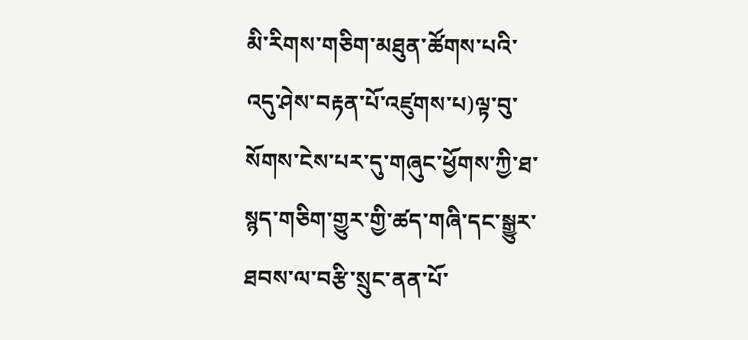མི་རིགས་གཅིག་མཐུན་ཚོགས་པའི་འདུ་ཤེས་བརྟན་པོ་འཛུགས་པ)ལྟ་བུ་སོགས་ངེས་པར་དུ་གཞུང་ཕྱོགས་ཀྱི་ཐ་སྙད་གཅིག་གྱུར་གྱི་ཚད་གཞི་དང་སྒྱུར་ཐབས་ལ་བརྩི་སྲུང་ནན་པོ་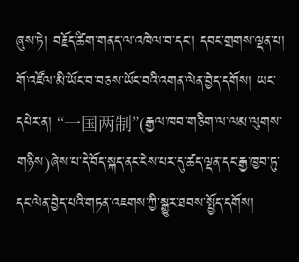ཞུས་ཏེ། བརྗོད་ཚིག་གནད་ལ་འཁེལ་བ་དང་། དབང་གྲགས་ལྡན་པ། གོ་འཛོལ་མི་ཡོང་བ་བཅས་ཡོང་བའི་འགན་ལེན་བྱེད་དགོས། ཡང་དཔེར་ན། “一国两制”(རྒྱལ་ཁབ་གཅིག་ལ་ལམ་ལུགས་གཉིས)ཞེས་པ་དེ་བོད་སྐད་ནང་ངེས་པར་དུ་ཚད་ལྡན་དང་རྒྱ་ཁྱབ་ཏུ་དང་ལེན་བྱེད་པའི་གཏན་འཇགས་ཀྱི་སྒྱུར་ཐབས་སྤྱོད་དགོས།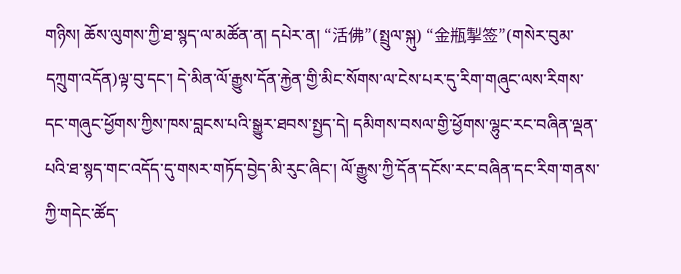གཉིས། ཆོས་ལུགས་ཀྱི་ཐ་སྙད་ལ་མཚོན་ན། དཔེར་ན། “活佛”(སྤྲུལ་སྐུ) “金瓶掣签”(གསེར་བུམ་དཀྲུག་འདོན)ལྟ་བུ་དང་། དེ་མིན་ལོ་རྒྱུས་དོན་རྐྱེན་གྱི་མིང་སོགས་ལ་ངེས་པར་དུ་རིག་གཞུང་ལས་རིགས་དང་གཞུང་ཕྱོགས་ཀྱིས་ཁས་བླངས་པའི་སྒྱུར་ཐབས་སྤྱད་དེ། དམིགས་བསལ་གྱི་ཕྱོགས་ལྷུང་རང་བཞིན་ལྡན་པའི་ཐ་སྙད་གང་འདོད་དུ་གསར་གཏོད་བྱེད་མི་རུང་ཞིང་། ལོ་རྒྱུས་ཀྱི་དོན་དངོས་རང་བཞིན་དང་རིག་གནས་ཀྱི་གདེང་ཚོད་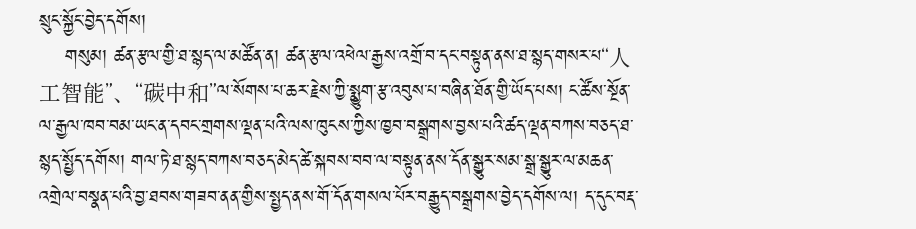སྲུང་སྐྱོང་བྱེད་དགོས།
    གསུམ། ཚན་རྩལ་གྱི་ཐ་སྙད་ལ་མཚོན་ན། ཚན་རྩལ་འཕེལ་རྒྱས་འགྲོ་བ་དང་བསྟུན་ནས་ཐ་སྙད་གསར་པ“人工智能”、“碳中和”ལ་སོགས་པ་ཆར་རྗེས་ཀྱི་སྨྱུག་རྩ་འབུས་པ་བཞིན་ཐོན་གྱི་ཡོད་པས། ང་ཚོས་སྔོན་ལ་རྒྱལ་ཁབ་བམ་ཡང་ན་དབང་གྲགས་ལྡན་པའི་ལས་ཁུངས་ཀྱིས་ཁྱབ་བསྒྲགས་བྱས་པའི་ཚད་ལྡན་བཀས་བཅད་ཐ་སྙད་སྤྱོད་དགོས། གལ་ཏེ་ཐ་སྙད་བཀས་བཅད་མེད་ཚེ་སྐབས་བབ་ལ་བསྟུན་ནས་དོན་སྒྱུར་སམ་སྒྲ་སྒྱུར་ལ་མཆན་འགྲེལ་བསྣན་པའི་བྱ་ཐབས་གཟབ་ནན་གྱིས་སྤྱད་ནས་གོ་དོན་གསལ་པོར་བརྒྱུད་བསྒྲགས་བྱེད་དགོས་ལ། ད་དུང་བརྡ་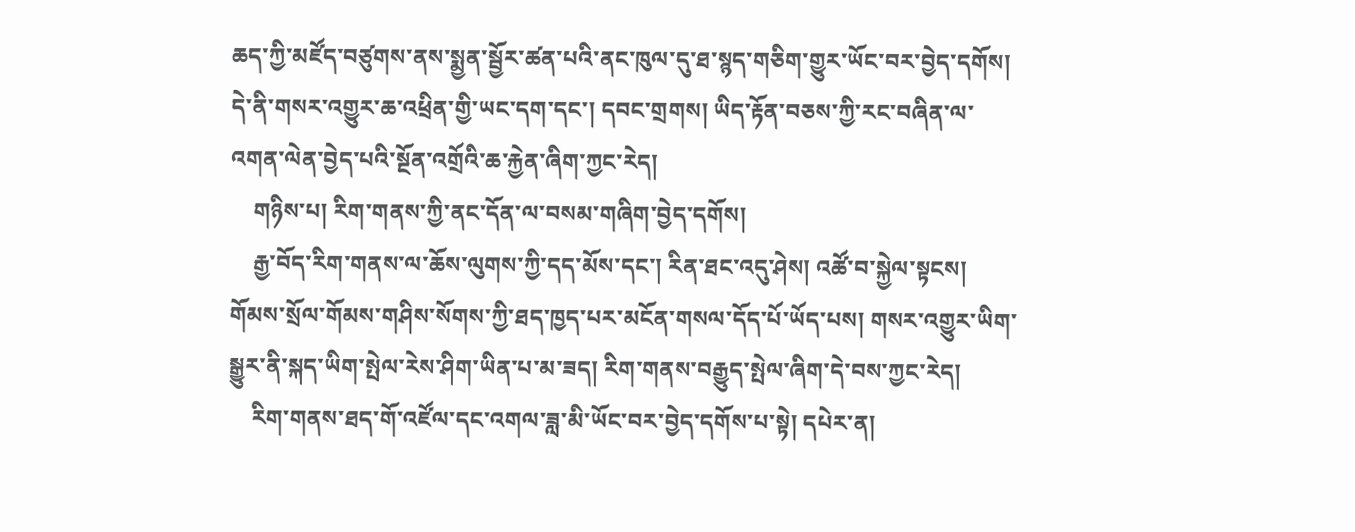ཆད་ཀྱི་མཛོད་བཙུགས་ནས་སྨྱན་སྦྱོར་ཚན་པའི་ནང་ཁུལ་དུ་ཐ་སྙད་གཅིག་གྱུར་ཡོང་བར་བྱེད་དགོས། དེ་ནི་གསར་འགྱུར་ཆ་འཕྲིན་གྱི་ཡང་དག་དང་། དབང་གྲགས། ཡིད་རྟོན་བཅས་ཀྱི་རང་བཞིན་ལ་འགན་ལེན་བྱེད་པའི་སྔོན་འགྲོའི་ཆ་རྐྱེན་ཞིག་ཀྱང་རེད།
    གཉིས་པ། རིག་གནས་ཀྱི་ནང་དོན་ལ་བསམ་གཞིག་བྱེད་དགོས།
    རྒྱ་བོད་རིག་གནས་ལ་ཆོས་ལུགས་ཀྱི་དད་མོས་དང་། རིན་ཐང་འདུ་ཤེས། འཚོ་བ་སྐྱེལ་སྟངས། གོམས་སྲོལ་གོམས་གཤིས་སོགས་ཀྱི་ཐད་ཁྱད་པར་མངོན་གསལ་དོད་པོ་ཡོད་པས། གསར་འགྱུར་ཡིག་སྒྱུར་ནི་སྐད་ཡིག་སྤེལ་རེས་ཤིག་ཡིན་པ་མ་ཟད། རིག་གནས་བརྒྱུད་སྤེལ་ཞིག་དེ་བས་ཀྱང་རེད།
    རིག་གནས་ཐད་གོ་འཛོལ་དང་འགལ་ཟླ་མི་ཡོང་བར་བྱེད་དགོས་པ་སྟེ། དཔེར་ན།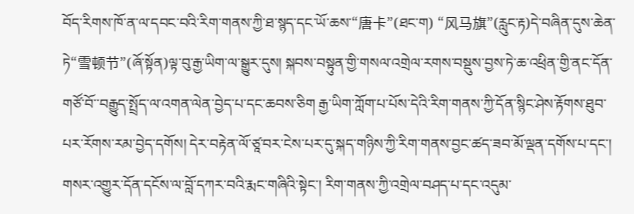བོད་རིགས་ཁོ་ན་ལ་དབང་བའི་རིག་གནས་ཀྱི་ཐ་སྙད་དང་ཡོ་ཆས་“唐卡”(ཐང་ག) “风马旗”(རླུང་རྟ)དེ་བཞིན་དུས་ཆེན་ཏེ“雪顿节”(ཞོ་སྟོན)ལྟ་བུ་རྒྱ་ཡིག་ལ་སྒྱུར་དུས། སྐབས་བསྟུན་གྱི་གསལ་འགྲེལ་རགས་བསྡུས་བྱས་ཏེ་ཆ་འཕྲིན་གྱི་ནང་དོན་གཙོ་བོ་་བརྒྱུད་སྤྲོད་ལ་འགན་ལེན་བྱེད་པ་དང་ཆབས་ཅིག རྒྱ་ཡིག་ཀློག་པ་པོས་དེའི་རིག་གནས་ཀྱི་དོན་སྙིང་ཤེས་རྟོགས་ཐུབ་པར་རོགས་རམ་བྱེད་དགོས། དེར་བརྟེན་ལོ་ཙཱ་བར་ངེས་པར་དུ་སྐད་གཉིས་ཀྱི་རིག་གནས་བྱང་ཚད་ཟབ་མོ་ལྡན་དགོས་པ་དང་། གསར་འགྱུར་དོན་དངོས་ལ་བློ་དཀར་བའི་རྨང་གཞིའི་སྟེང་། རིག་གནས་ཀྱི་འགྲེལ་བཤད་པ་དང་འདུམ་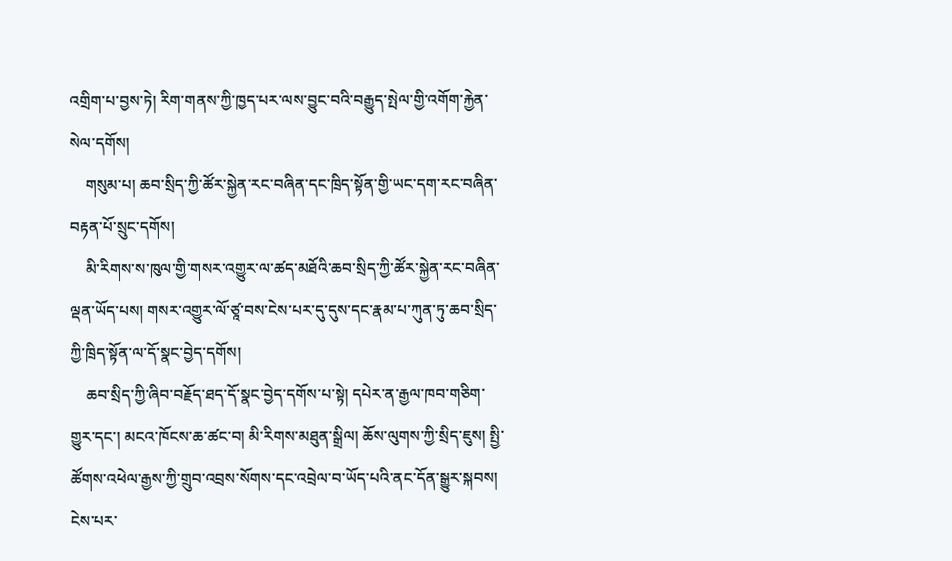འགྲིག་པ་བྱས་ཏེ། རིག་གནས་ཀྱི་ཁྱད་པར་ལས་བྱུང་བའི་བརྒྱུད་སྤེལ་གྱི་འགོག་རྐྱེན་སེལ་དགོས།
    གསུམ་པ། ཆབ་སྲིད་ཀྱི་ཚོར་སྐྱེན་རང་བཞིན་དང་ཁྲིད་སྟོན་གྱི་ཡང་དག་རང་བཞིན་བརྟན་པོ་སྲུང་དགོས།
    མི་རིགས་ས་ཁུལ་གྱི་གསར་འགྱུར་ལ་ཚད་མཐོའི་ཆབ་སྲིད་ཀྱི་ཚོར་སྐྱེན་རང་བཞིན་ལྡན་ཡོད་པས། གསར་འགྱུར་ལོ་ཙཱ་བས་ངེས་པར་དུ་དུས་དང་རྣམ་པ་ཀུན་ཏུ་ཆབ་སྲིད་ཀྱི་ཁྲིད་སྟོན་ལ་དོ་སྣང་བྱེད་དགོས།
    ཆབ་སྲིད་ཀྱི་ཞིབ་བརྗོད་ཐད་དོ་སྣང་བྱེད་དགོས་པ་སྟེ། དཔེར་ན་རྒྱལ་ཁབ་གཅིག་གྱུར་དང་། མངའ་ཁོངས་ཆ་ཚང་བ། མི་རིགས་མཐུན་སྒྲིལ། ཆོས་ལུགས་ཀྱི་སྲིད་ཇུས། སྤྱི་ཚོགས་འཕེལ་རྒྱས་ཀྱི་གྲུབ་འབྲས་སོགས་དང་འབྲེལ་བ་ཡོད་པའི་ནང་དོན་སྒྱུར་སྐབས། ངེས་པར་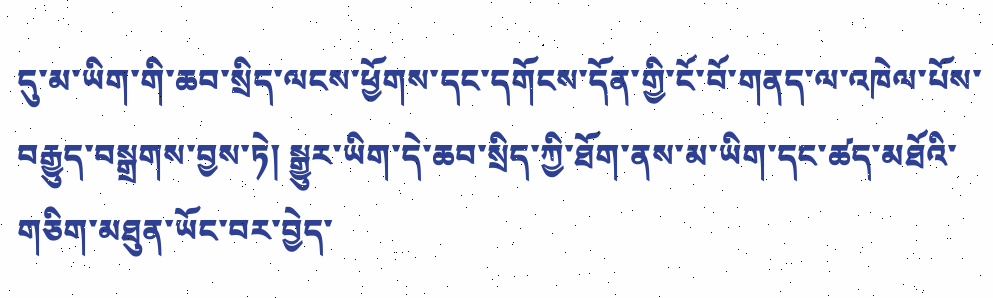དུ་མ་ཡིག་གི་ཆབ་སྲིད་ལངས་ཕྱོགས་དང་དགོངས་དོན་གྱི་ངོ་བོ་གནད་ལ་འཁེལ་པོས་བརྒྱུད་བསྒྲགས་བྱས་ཏེ། སྒྱུར་ཡིག་དེ་ཆབ་སྲིད་ཀྱི་ཐོག་ནས་མ་ཡིག་དང་ཚད་མཐོའི་གཅིག་མཐུན་ཡོང་བར་བྱེད་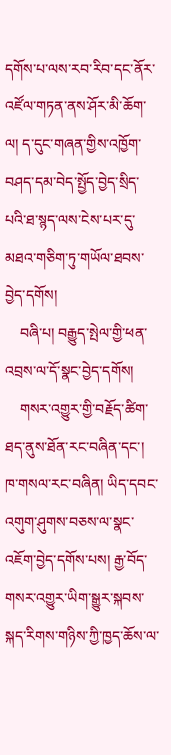དགོས་པ་ལས་རབ་རིབ་དང་ནོར་འཛོལ་གཏན་ནས་ཤོར་མི་ཆོག་ལ། ད་དུང་གཞན་གྱིས་འཁྱོག་བཤད་དམ་བེད་སྤྱོད་བྱེད་སྲིད་པའི་ཐ་སྙད་ལས་ངེས་པར་དུ་མཐའ་གཅིག་ཏུ་གཡོལ་ཐབས་བྱེད་དགོས།
    བཞི་པ། བརྒྱུད་སྤེལ་གྱི་ཕན་འབྲས་ལ་དོ་སྣང་བྱེད་དགོས།
    གསར་འགྱུར་གྱི་བརྗོད་ཚིག་ཐད་ནུས་ཐོན་རང་བཞིན་དང་། ཁ་གསལ་རང་བཞིན། ཡིད་དབང་འགུག་ཤུགས་བཅས་ལ་སྣང་འཇོག་བྱེད་དགོས་པས། རྒྱ་བོད་གསར་འགྱུར་ཡིག་སྒྱུར་སྐབས་སྐད་རིགས་གཉིས་ཀྱི་ཁྱད་ཆོས་ལ་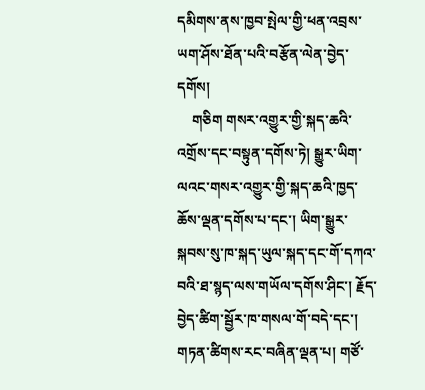དམིགས་ནས་ཁྱབ་སྤེལ་གྱི་ཕན་འབྲས་ཡག་ཤོས་ཐོན་པའི་བརྩོན་ལེན་བྱེད་དགོས།
    གཅིག གསར་འགྱུར་གྱི་སྐད་ཆའི་འགྲོས་དང་བསྟུན་དགོས་ཏེ། སྒྱུར་ཡིག་ལའང་གསར་འགྱུར་གྱི་སྐད་ཆའི་ཁྱད་ཆོས་ལྡན་དགོས་པ་དང་། ཡིག་སྒྱུར་སྐབས་སུ་ཁ་སྐད་ཡུལ་སྐད་དང་གོ་དཀའ་བའི་ཐ་སྙད་ལས་གཡོལ་དགོས་ཤིང་། རྗོད་བྱེད་ཚིག་སྦྱོར་ཁ་གསལ་གོ་བདེ་དང་། གཏན་ཚིགས་རང་བཞིན་ལྡན་པ། གཙོ་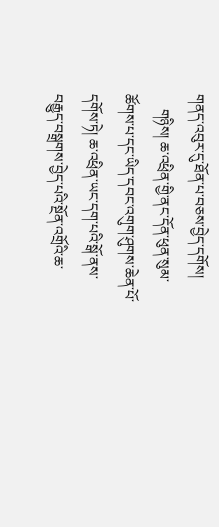གནད་འབུར་དུ་ཐོན་པ་བཅས་བྱེད་དགོས།
    གཉིས། ཆ་འཕྲིན་གྱི་ནང་དོན་ཕུན་སུམ་ཚོགས་པ་དང་ཡིད་དབང་འགུག་ཤུགས་ཆེན་པོ་དགོས་ཏེ། ཆ་འཕྲིན་ཡང་དག་པའི་སྒོ་ནས་བརྒྱུད་བསྒྲགས་བྱེད་པའི་སྔོན་འགྲོའི་ཆ་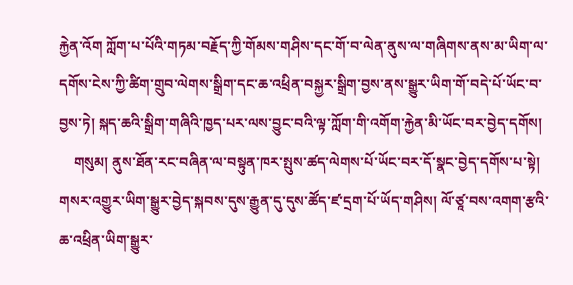རྐྱེན་འོག ཀློག་པ་པོའི་གཏམ་བརྗོད་ཀྱི་གོམས་གཤིས་དང་གོ་བ་ལེན་ནུས་ལ་གཞིགས་ནས་མ་ཡིག་ལ་དགོས་ངེས་ཀྱི་ཚིག་གྲུབ་ལེགས་སྒྲིག་དང་ཆ་འཕྲིན་བསྐྱར་སྒྲིག་བྱས་ནས་སྒྱུར་ཡིག་གོ་བདེ་པོ་ཡོང་བ་བྱས་ཏེ། སྐད་ཆའི་སྒྲིག་གཞིའི་ཁྱད་པར་ལས་བྱུང་བའི་ལྟ་ཀློག་གི་འགོག་རྐྱེན་མི་ཡོང་བར་བྱེད་དགོས།
    གསུམ། ནུས་ཐོན་རང་བཞིན་ལ་བསྟུན་ཁར་སྤུས་ཚད་ལེགས་པོ་ཡོང་བར་དོ་སྣང་བྱེད་དགོས་པ་སྟེ། གསར་འགྱུར་ཡིག་སྒྱུར་བྱེད་སྐབས་དུས་རྒྱུན་དུ་དུས་ཚོད་ཛ་དྲག་པོ་ཡོད་གཤིས། ལོ་ཙཱ་བས་འགག་རྩའི་ཆ་འཕྲིན་ཡིག་སྒྱུར་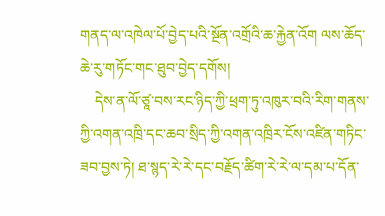གནད་ལ་འཁེལ་པོ་བྱེད་པའི་སྔོན་འགྲོའི་ཆ་རྐྱེན་འོག ལས་ཆོད་ཆེ་རུ་གཏོང་གང་ཐུབ་བྱེད་དགོས།
    དེས་ན་ལོ་ཙཱ་བས་རང་ཉིད་ཀྱི་ཕྲག་ཏུ་འཁུར་བའི་རིག་གནས་ཀྱི་འགན་འཁྲི་དང་ཆབ་སྲིད་ཀྱི་འགན་འཁྲིར་ངོས་འཛིན་གཏིང་ཟབ་བྱས་ཏེ། ཐ་སྙད་རེ་རེ་དང་བརྗོད་ཚིག་རེ་རེ་ལ་དམ་པ་དོན་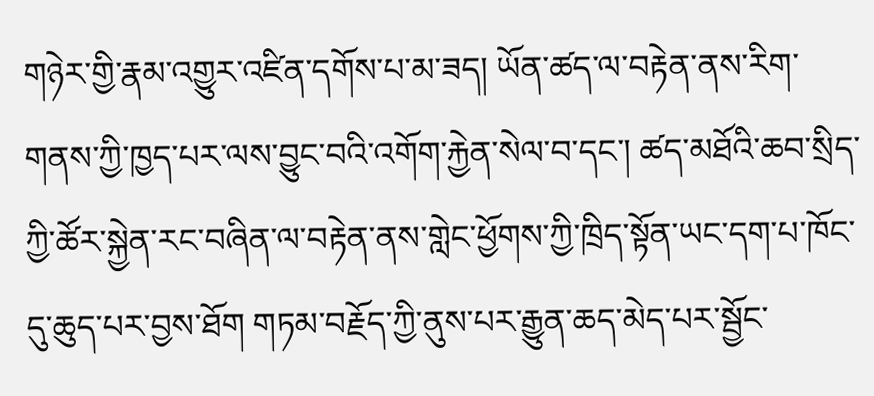གཉེར་གྱི་རྣམ་འགྱུར་འཛིན་དགོས་པ་མ་ཟད། ཡོན་ཚད་ལ་བརྟེན་ནས་རིག་གནས་ཀྱི་ཁྱད་པར་ལས་བྱུང་བའི་འགོག་རྐྱེན་སེལ་བ་དང་། ཚད་མཐོའི་ཆབ་སྲིད་ཀྱི་ཚོར་སྐྱེན་རང་བཞིན་ལ་བརྟེན་ནས་གླེང་ཕྱོགས་ཀྱི་ཁྲིད་སྟོན་ཡང་དག་པ་ཁོང་དུ་ཆུད་པར་བྱས་ཐོག གཏམ་བརྗོད་ཀྱི་ནུས་པར་རྒྱུན་ཆད་མེད་པར་སྦྱོང་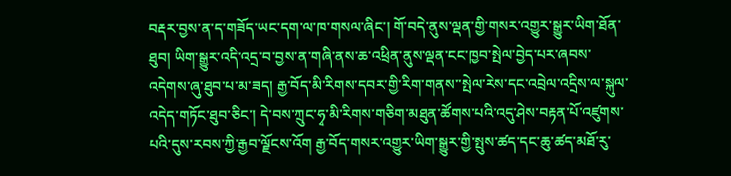བརྡར་བྱས་ན་ད་གཟོད་ཡང་དག་ལ་ཁ་གསལ་ཞིང་། གོ་བདེ་ནུས་ལྡན་གྱི་གསར་འགྱུར་སྒྱུར་ཡིག་ཐོན་ཐུབ། ཡིག་སྒྱུར་འདི་འདྲ་བ་བྱས་ན་གཞི་ནས་ཆ་འཕྲིན་ནུས་ལྡན་ངང་ཁྱབ་སྤེལ་བྱེད་པར་ཞབས་འདེགས་ཞུ་ཐུབ་པ་མ་ཟད། རྒྱ་བོད་མི་རིགས་དབར་གྱི་རིག་གནས་་སྤེལ་རེས་དང་འབྲེལ་འདྲིས་ལ་སྐུལ་འདེད་གཏོང་ཐུབ་ཅིང་། དེ་བས་ཀྲུང་ཧྭ་མི་རིགས་གཅིག་མཐུན་ཚོགས་པའི་འདུ་ཤེས་བརྟན་པོ་འཛུགས་པའི་དུས་རབས་ཀྱི་རྒྱབ་ལྗོངས་འོག རྒྱ་བོད་གསར་འགྱུར་ཡིག་སྒྱུར་གྱི་སྤུས་ཚད་དང་ཆུ་ཚད་མཐོ་རུ་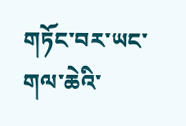གཏོང་བར་ཡང་གལ་ཆེའི་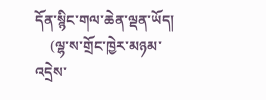དོན་སྙིང་གལ་ཆེན་ལྡན་ཡོད།
    (ལྷ་ས་གྲོང་ཁྱེར་མཉམ་འདྲེས་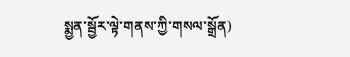སྨྱན་སྦྱོར་ལྟེ་གནས་ཀྱི་གསལ་སྒྲོན)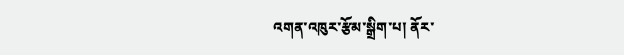འགན་འཁུར་རྩོམ་སྒྲིག་པ། ནོར་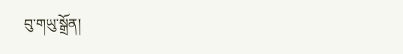བུ་གཡུ་སྒྲོན།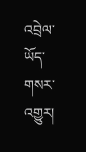འབྲེལ་ཡོད་གསར་འགྱུར།